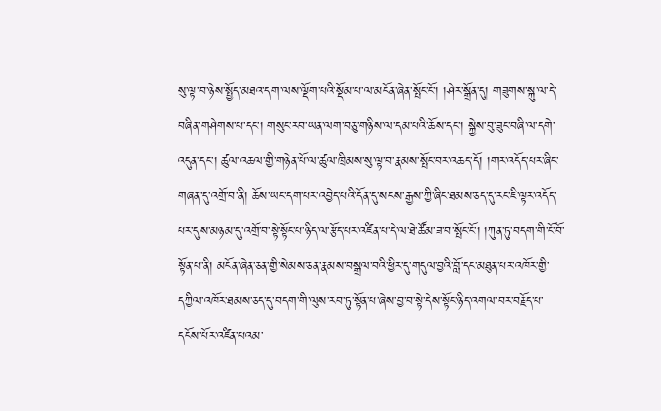སུ་ལྟ་བ་ཉེས་སྤྱོད་མཐའ་དག་ལས་ལྡོག་པའི་སྡོམ་པ་ལ་མངོན་ཞེན་སྤོང་ངོ་། །ཤེར་སྒྲོན་དུ། གཟུགས་སྐུ་ལ་དེ་བཞིན་གཤེགས་པ་དང་། གསུང་རབ་ཡན་ལག་བཅུ་གཉིས་ལ་དམ་པའི་ཆོས་དང་། སྐྱེས་བུ་ཟུང་བཞི་ལ་དགེ་འདུན་དང་། ཚུལ་འཆལ་གྱི་གཉེན་པོ་ལ་ཚུལ་ཁྲིམས་སུ་ལྟ་བ་རྣམས་སྤོང་བར་འཆད་དོ། །གར་འདོད་པར་ཞིང་གཞན་དུ་འགྲོ་བ་ནི། ཆོས་ཡང་དག་པར་འབྱེད་པའི་དོན་དུ་སངས་རྒྱས་ཀྱི་ཞིང་ཐམས་ཅད་དུ་རང་ཇི་ལྟར་འདོད་པར་དུས་མཉམ་དུ་འགྲོ་བ་སྟེ་སྟོང་པ་ཉིད་ལ་རྩོད་པར་འཛིན་པ་དེ་ལ་ཐེ་ཚོམ་ཟ་བ་སྤོང་ངོ་། །ཀུན་ཏུ་བདག་གི་ངོ་བོ་སྟོན་པ་ནི། མངོན་ཞེན་ཅན་གྱི་སེམས་ཅན་རྣམས་བསྒྲལ་བའི་ཕྱིར་དུ་གདུལ་བྱའི་བློ་དང་མཐུན་པར་འཁོར་གྱི་དཀྱིལ་འཁོར་ཐམས་ཅད་དུ་བདག་གི་ལུས་རབ་ཏུ་སྟོན་པ་ཞེས་བྱ་བ་སྟེ་དེས་སྟོང་ཉིད་འགལ་བར་བརྗོད་པ་དངོས་པོར་འཛིན་པའམ་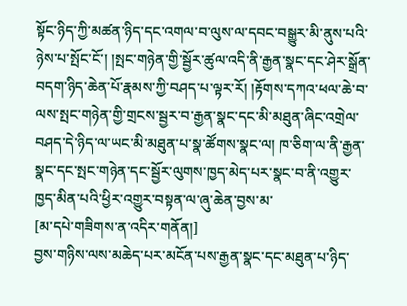སྟོང་ཉིད་ཀྱི་མཚན་ཉིད་དང་འགལ་བ་ལུས་ལ་དབང་བསྒྱུར་མི་ནུས་པའི་ཉེས་པ་སྤོང་ངོ་། །སྤང་གཉེན་གྱི་སྦྱོར་ཚུལ་འདི་ནི་རྒྱན་སྣང་དང་ཤེར་སྒྲོན་བདག་ཉིད་ཆེན་པོ་རྣམས་ཀྱི་བཤད་པ་ལྟར་རོ། །རྟོགས་དཀའ་ཕལ་ཆེ་བ་ལས་སྤང་གཉེན་གྱི་གྲངས་སྦྱར་བ་རྒྱན་སྣང་དང་མི་མཐུན་ཞིང་འགྲེལ་བཤད་དེ་ཉིད་ལ་ཡང་མི་མཐུན་པ་སྣ་ཚོགས་སྣང་ལ། ཁ་ཅིག་ལ་ནི་རྒྱན་སྣང་དང་སྤང་གཉེན་དང་སྦྱོར་ལུགས་ཁྱད་མེད་པར་སྣང་བ་ནི་འགྱུར་ཁྱད་མིན་པའི་ཕྱིར་འགྱུར་བསྟན་ལ་ཞུ་ཆེན་བྱས་མ་
[མ་དཔེ་གཟིགས་ན་འདིར་གནོན།]
བྱས་གཉིས་ལས་མཆེད་པར་མངོན་པས་རྒྱན་སྣང་དང་མཐུན་པ་ཉིད་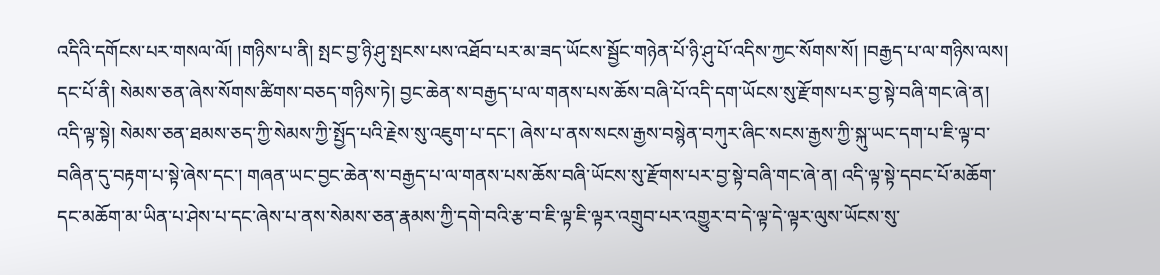འདིའི་དགོངས་པར་གསལ་ལོ། །གཉིས་པ་ནི། སྤང་བྱ་ཉི་ཤུ་སྤངས་པས་འཐོབ་པར་མ་ཟད་ཡོངས་སྦྱོང་གཉེན་པོ་ཉི་ཤུ་པོ་འདིས་ཀྱང་སོགས་སོ། །བརྒྱད་པ་ལ་གཉིས་ལས། དང་པོ་ནི། སེམས་ཅན་ཞེས་སོགས་ཚིགས་བཅད་གཉིས་ཏེ། བྱང་ཆེན་ས་བརྒྱད་པ་ལ་གནས་པས་ཆོས་བཞི་པོ་འདི་དག་ཡོངས་སུ་རྫོགས་པར་བྱ་སྟེ་བཞི་གང་ཞེ་ན། འདི་ལྟ་སྟེ། སེམས་ཅན་ཐམས་ཅད་ཀྱི་སེམས་ཀྱི་སྤྱོད་པའི་རྗེས་སུ་འཇུག་པ་དང་། ཞེས་པ་ནས་སངས་རྒྱས་བསྙེན་བཀུར་ཞིང་སངས་རྒྱས་ཀྱི་སྐུ་ཡང་དག་པ་ཇི་ལྟ་བ་བཞིན་དུ་བརྟག་པ་སྟེ་ཞེས་དང་། གཞན་ཡང་བྱང་ཆེན་ས་བརྒྱད་པ་ལ་གནས་པས་ཆོས་བཞི་ཡོངས་སུ་རྫོགས་པར་བྱ་སྟེ་བཞི་གང་ཞེ་ན། འདི་ལྟ་སྟེ་དབང་པོ་མཆོག་དང་མཆོག་མ་ཡིན་པ་ཤེས་པ་དང་ཞེས་པ་ནས་སེམས་ཅན་རྣམས་ཀྱི་དགེ་བའི་རྩ་བ་ཇི་ལྟ་ཇི་ལྟར་འགྲུབ་པར་འགྱུར་བ་དེ་ལྟ་དེ་ལྟར་ལུས་ཡོངས་སུ་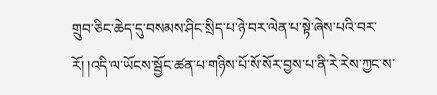གྲུབ་ཅིང་ཆེད་དུ་བསམས་ཤིང་སྲིད་པ་ཉེ་བར་ལེན་པ་སྟེ་ཞེས་པའི་བར་རོ། །འདི་ལ་ཡོངས་སྦྱོང་ཚན་པ་གཉིས་པོ་སོ་སོར་བྱས་པ་ནི་རེ་རེས་ཀྱང་ས་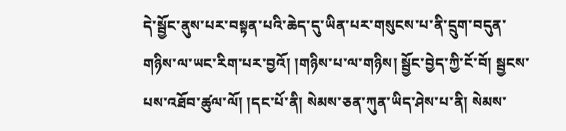དེ་སྦྱོང་ནུས་པར་བསྟན་པའི་ཆེད་དུ་ཡིན་པར་གསུངས་པ་ནི་དྲུག་བདུན་གཉིས་ལ་ཡང་རིག་པར་བྱའོ། །གཉིས་པ་ལ་གཉིས། སྦྱོང་བྱེད་ཀྱི་ངོ་བོ། སྦྱངས་པས་འཐོབ་ཚུལ་ལོ། །དང་པོ་ནི། སེམས་ཅན་ཀུན་ཡིད་ཤེས་པ་ནི། སེམས་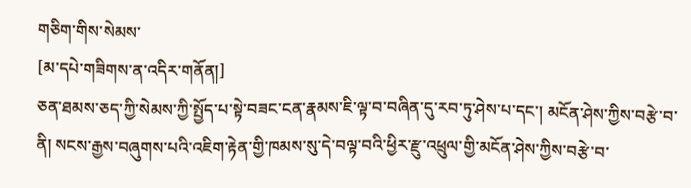གཅིག་གིས་སེམས་
[མ་དཔེ་གཟིགས་ན་འདིར་གནོན།]
ཅན་ཐམས་ཅད་ཀྱི་སེམས་ཀྱི་སྤྱོད་པ་སྟེ་བཟང་ངན་རྣམས་ཇི་ལྟ་བ་བཞིན་དུ་རབ་ཏུ་ཤེས་པ་དང་། མངོན་ཤེས་ཀྱིས་བརྩེ་བ་ནི། སངས་རྒྱས་བཞུགས་པའི་འཇིག་རྟེན་གྱི་ཁམས་སུ་དེ་བལྟ་བའི་ཕྱིར་རྫུ་འཕྲུལ་གྱི་མངོན་ཤེས་ཀྱིས་བརྩེ་བ་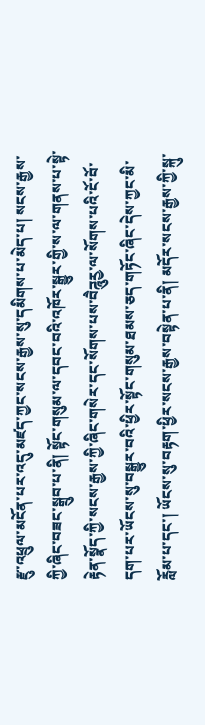རྫུ་འཕྲུལ་མངོན་པར་འདུ་མཛད་ཀྱང་སངས་རྒྱས་སུ་དམིགས་པ་མེད་པ། སངས་རྒྱས་ཀྱི་ཞིང་བཟང་སྒྲུབ་པ་ནི། སྟོང་གསུམ་ལ་དབང་བའི་འཁོར་སྒྱུར་གྱི་ས་ལ་གནས་པ་སྟེ་རྟེན་སྣོད་ཀྱི་སངས་རྒྱས་ཀྱི་ཞིང་གསེར་དང་སོགས་པས་བཻཌཱུརྱ་ལ་སོགས་པའི་ངོ་བོ་དག་པར་ཡོངས་སུ་བསྒྱུར་བའི་ཕྱིར་སྟོང་གསུམ་ཐམས་ཅད་གཏོང་ཞིང་དེས་ཀྱང་མི་རློམ་པ་དང་། ཡོངས་སུ་བརྟག་ཕྱིར་སངས་རྒྱས་བསྟེན་པ་ནི། མདོར་སངས་རྒྱས་ཀྱི་སྐུ་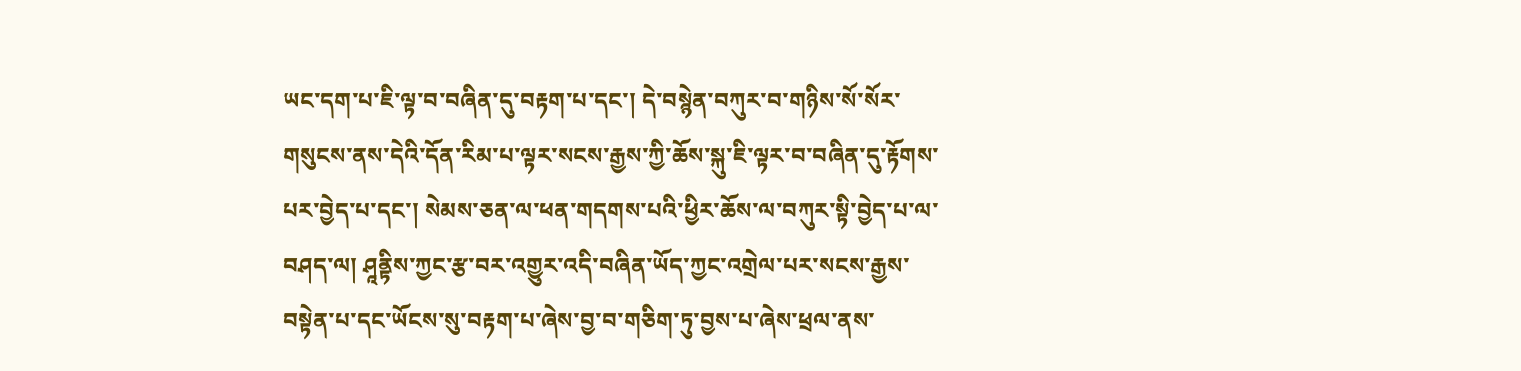ཡང་དག་པ་ཇི་ལྟ་བ་བཞིན་དུ་བརྟག་པ་དང་། དེ་བསྙེན་བཀུར་བ་གཉིས་སོ་སོར་གསུངས་ནས་དེའི་དོན་རིམ་པ་ལྟར་སངས་རྒྱས་ཀྱི་ཆོས་སྐུ་ཇི་ལྟར་བ་བཞིན་དུ་རྟོགས་པར་བྱེད་པ་དང་། སེམས་ཅན་ལ་ཕན་གདགས་པའི་ཕྱིར་ཆོས་ལ་བཀུར་སྟི་བྱེད་པ་ལ་བཤད་ལ། ཤཱནྟིས་ཀྱང་རྩ་བར་འགྱུར་འདི་བཞིན་ཡོད་ཀྱང་འགྲེལ་པར་སངས་རྒྱས་བསྟེན་པ་དང་ཡོངས་སུ་བརྟག་པ་ཞེས་བྱ་བ་གཅིག་ཏུ་བྱས་པ་ཞེས་ཕྲལ་ནས་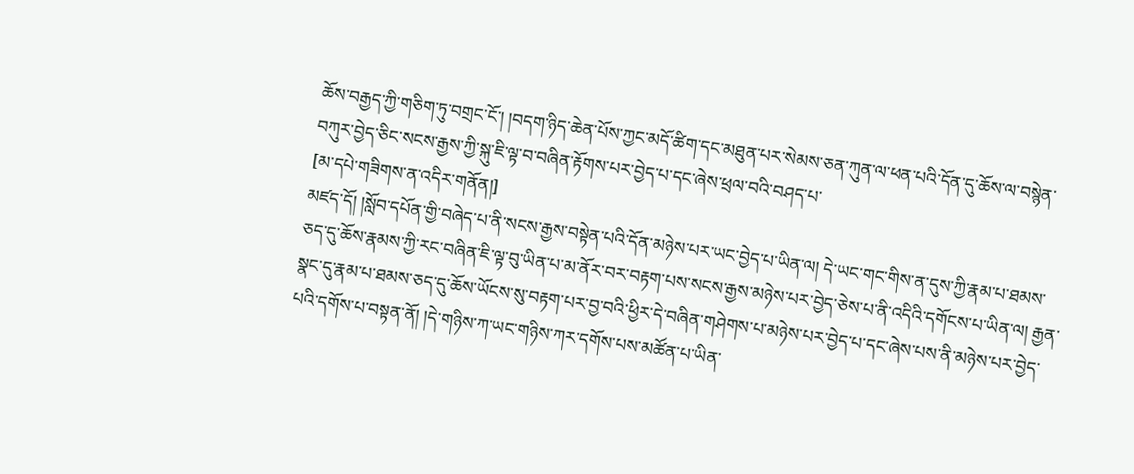ཆོས་བརྒྱད་ཀྱི་གཅིག་ཏུ་བགྲང་ངོ་། །བདག་ཉིད་ཆེན་པོས་ཀྱང་མདོ་ཚིག་དང་མཐུན་པར་སེམས་ཅན་ཀུན་ལ་ཕན་པའི་དོན་དུ་ཆོས་ལ་བསྙེན་བཀུར་བྱེད་ཅིང་སངས་རྒྱས་ཀྱི་སྐུ་ཇི་ལྟ་བ་བཞིན་རྟོགས་པར་བྱེད་པ་དང་ཞེས་ཕྲལ་བའི་བཤད་པ་
[མ་དཔེ་གཟིགས་ན་འདིར་གནོན།]
མཛད་དོ། །སློབ་དཔོན་གྱི་བཞེད་པ་ནི་སངས་རྒྱས་བསྟེན་པའི་དོན་མཉེས་པར་ཡང་བྱེད་པ་ཡིན་ལ། དེ་ཡང་གང་གིས་ན་དུས་ཀྱི་རྣམ་པ་ཐམས་ཅད་དུ་ཆོས་རྣམས་ཀྱི་རང་བཞིན་ཇི་ལྟ་བུ་ཡིན་པ་མ་ནོར་བར་བརྟག་པས་སངས་རྒྱས་མཉེས་པར་བྱེད་ཅེས་པ་ནི་འདིའི་དགོངས་པ་ཡིན་ལ། རྒྱན་སྣང་དུ་རྣམ་པ་ཐམས་ཅད་དུ་ཆོས་ཡོངས་སུ་བརྟག་པར་བྱ་བའི་ཕྱིར་དེ་བཞིན་གཤེགས་པ་མཉེས་པར་བྱེད་པ་དང་ཞེས་པས་ནི་མཉེས་པར་བྱེད་པའི་དགོས་པ་བསྟན་ནོ། །དེ་གཉིས་ཀ་ཡང་གཉིས་ཀར་དགོས་པས་མཚོན་པ་ཡིན་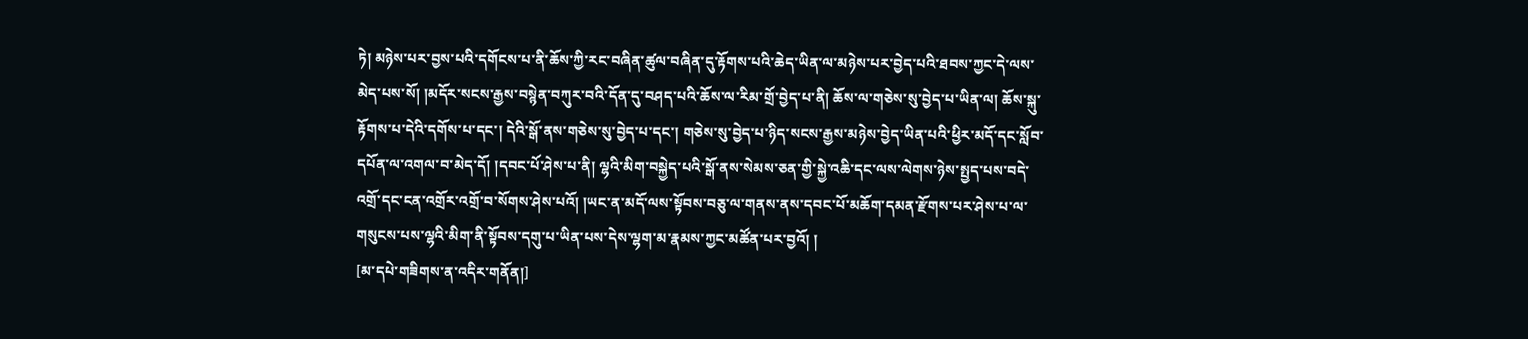ཏེ། མཉེས་པར་བྱས་པའི་དགོངས་པ་ནི་ཆོས་ཀྱི་རང་བཞིན་ཚུལ་བཞིན་དུ་རྟོགས་པའི་ཆེད་ཡིན་ལ་མཉེས་པར་བྱེད་པའི་ཐབས་ཀྱང་དེ་ལས་མེད་པས་སོ། །མདོར་སངས་རྒྱས་བསྙེན་བཀུར་བའི་དོན་དུ་བཤད་པའི་ཆོས་ལ་རིམ་གྲོ་བྱེད་པ་ནི། ཆོས་ལ་གཅེས་སུ་བྱེད་པ་ཡིན་ལ། ཆོས་སྐུ་རྟོགས་པ་དེའི་དགོས་པ་དང་། དེའི་སྒོ་ནས་གཅེས་སུ་བྱེད་པ་དང་། གཅེས་སུ་བྱེད་པ་ཉིད་སངས་རྒྱས་མཉེས་བྱེད་ཡིན་པའི་ཕྱིར་མདོ་དང་སློབ་དཔོན་ལ་འགལ་བ་མེད་དོ། །དབང་པོ་ཤེས་པ་ནི། ལྷའི་མིག་བསྐྱེད་པའི་སྒོ་ནས་སེམས་ཅན་གྱི་སྐྱེ་འཆི་དང་ལས་ལེགས་ཉེས་སྤྱད་པས་བདེ་འགྲོ་དང་ངན་འགྲོར་འགྲོ་བ་སོགས་ཤེས་པའོ། །ཡང་ན་མདོ་ལས་སྟོབས་བཅུ་ལ་གནས་ནས་དབང་པོ་མཆོག་དམན་རྫོགས་པར་ཤེས་པ་ལ་གསུངས་པས་ལྷའི་མིག་ནི་སྟོབས་དགུ་པ་ཡིན་པས་དེས་ལྷག་མ་རྣམས་ཀྱང་མཚོན་པར་བྱའོ། །
[མ་དཔེ་གཟིགས་ན་འདིར་གནོན།]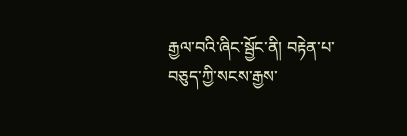རྒྱལ་བའི་ཞིང་སྦྱོང་ནི། བརྟེན་པ་བཅུད་ཀྱི་སངས་རྒྱས་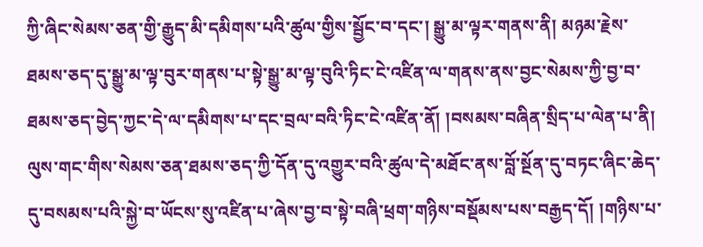ཀྱི་ཞིང་སེམས་ཅན་གྱི་རྒྱུད་མི་དམིགས་པའི་ཚུལ་གྱིས་སྦྱོང་བ་དང་། སྒྱུ་མ་ལྟར་གནས་ནི། མཉམ་རྗེས་ཐམས་ཅད་དུ་སྒྱུ་མ་ལྟ་བུར་གནས་པ་སྟེ་སྒྱུ་མ་ལྟ་བུའི་ཏིང་ངེ་འཛིན་ལ་གནས་ནས་བྱང་སེམས་ཀྱི་བྱ་བ་ཐམས་ཅད་བྱེད་ཀྱང་དེ་ལ་དམིགས་པ་དང་བྲལ་བའི་ཏིང་ངེ་འཛིན་ནོ། །བསམས་བཞིན་སྲིད་པ་ལེན་པ་ནི། ལུས་གང་གིས་སེམས་ཅན་ཐམས་ཅད་ཀྱི་དོན་དུ་འགྱུར་བའི་ཚུལ་དེ་མཐོང་ནས་བློ་སྔོན་དུ་བཏང་ཞིང་ཆེད་དུ་བསམས་པའི་སྐྱེ་བ་ཡོངས་སུ་འཛིན་པ་ཞེས་བྱ་བ་སྟེ་བཞི་ཕྲག་གཉིས་བསྡོམས་པས་བརྒྱད་དོ། །གཉིས་པ་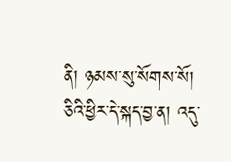ནི། ཉམས་སུ་སོགས་སོ། ཅིའི་ཕྱིར་དེ་སྐད་བྱ་ན། འདུ་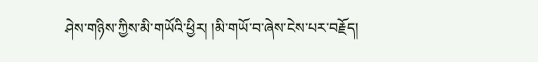ཤེས་གཉིས་ཀྱིས་མི་གཡོའི་ཕྱིར། །མི་གཡོ་བ་ཞེས་ངེས་པར་བརྗོད།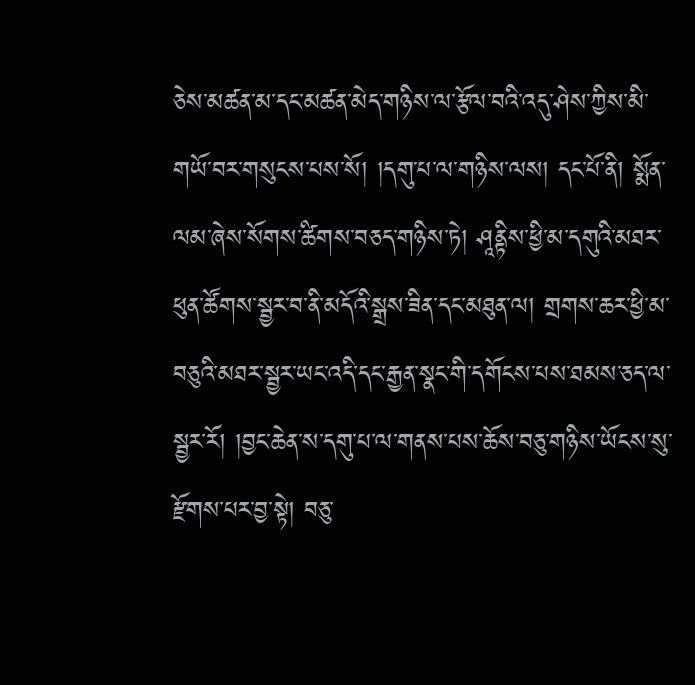ཅེས་མཚན་མ་དང་མཚན་མེད་གཉིས་ལ་རྩོལ་བའི་འདུ་ཤེས་ཀྱིས་མི་གཡོ་བར་གསུངས་པས་སོ། །དགུ་པ་ལ་གཉིས་ལས། དང་པོ་ནི། སྨོན་ལམ་ཞེས་སོགས་ཚིགས་བཅད་གཉིས་ཏེ། ཤཱནྟིས་ཕྱི་མ་དགུའི་མཐར་ཕུན་ཚོགས་སྦྱར་བ་ནི་མདོའི་སྒྲས་ཟིན་དང་མཐུན་ལ། གྲགས་ཆར་ཕྱི་མ་བཅུའི་མཐར་སྦྱར་ཡང་འདི་དང་རྒྱན་སྣང་གི་དགོངས་པས་ཐམས་ཅད་ལ་སྦྱར་རོ། །བྱང་ཆེན་ས་དགུ་པ་ལ་གནས་པས་ཆོས་བཅུ་གཉིས་ཡོངས་སུ་རྫོགས་པར་བྱ་སྟེ། བཅུ་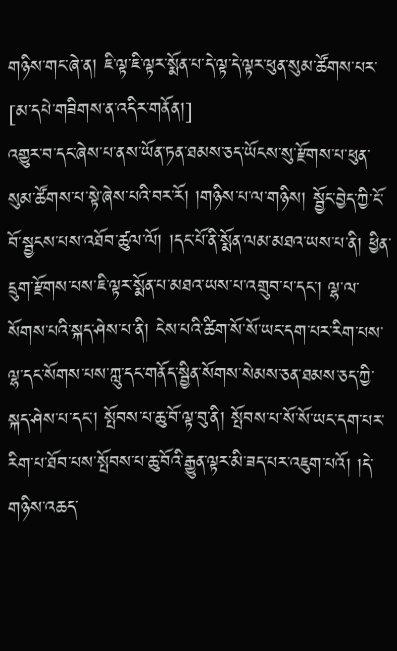གཉིས་གང་ཞེ་ན། ཇི་ལྟ་ཇི་ལྟར་སྨོན་པ་དེ་ལྟ་དེ་ལྟར་ཕུན་སུམ་ཚོགས་པར་
[མ་དཔེ་གཟིགས་ན་འདིར་གནོན།]
འགྱུར་བ་དང་ཞེས་པ་ནས་ཡོན་ཏན་ཐམས་ཅད་ཡོངས་སུ་རྫོགས་པ་ཕུན་སུམ་ཚོགས་པ་སྟེ་ཞེས་པའི་བར་རོ། །གཉིས་པ་ལ་གཉིས། སྦྱོང་བྱེད་ཀྱི་ངོ་བོ་སྦྱངས་པས་འཐོབ་ཚུལ་ལོ། །དང་པོ་ནི་སྨོན་ལམ་མཐའ་ཡས་པ་ནི། ཕྱིན་དྲུག་རྫོགས་པས་ཇི་ལྟར་སྨོན་པ་མཐའ་ཡས་པ་འགྲུབ་པ་དང་། ལྷ་ལ་སོགས་པའི་སྐད་ཤེས་པ་ནི། ངེས་པའི་ཚིག་སོ་སོ་ཡང་དག་པར་རིག་པས་ལྷ་དང་སོགས་པས་ཀླུ་དང་གནོད་སྦྱིན་སོགས་སེམས་ཅན་ཐམས་ཅད་ཀྱི་སྐད་ཤེས་པ་དང་། སྤོབས་པ་ཆུ་བོ་ལྟ་བུ་ནི། སྤོབས་པ་སོ་སོ་ཡང་དག་པར་རིག་པ་ཐོབ་པས་སྤོབས་པ་ཆུ་བོའི་རྒྱུན་ལྟར་མི་ཟད་པར་འཇུག་པའོ། །དེ་གཉིས་འཆད་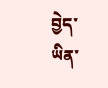བྱེད་ཡིན་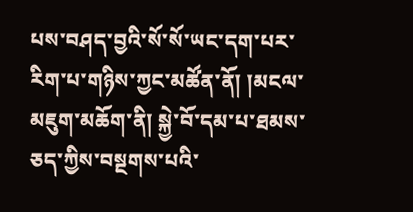པས་བཤད་བྱའི་སོ་སོ་ཡང་དག་པར་རིག་པ་གཉིས་ཀྱང་མཚོན་ནོ། །མངལ་མཇུག་མཆོག་ནི། སྐྱེ་བོ་དམ་པ་ཐམས་ཅད་ཀྱིས་བསྔགས་པའི་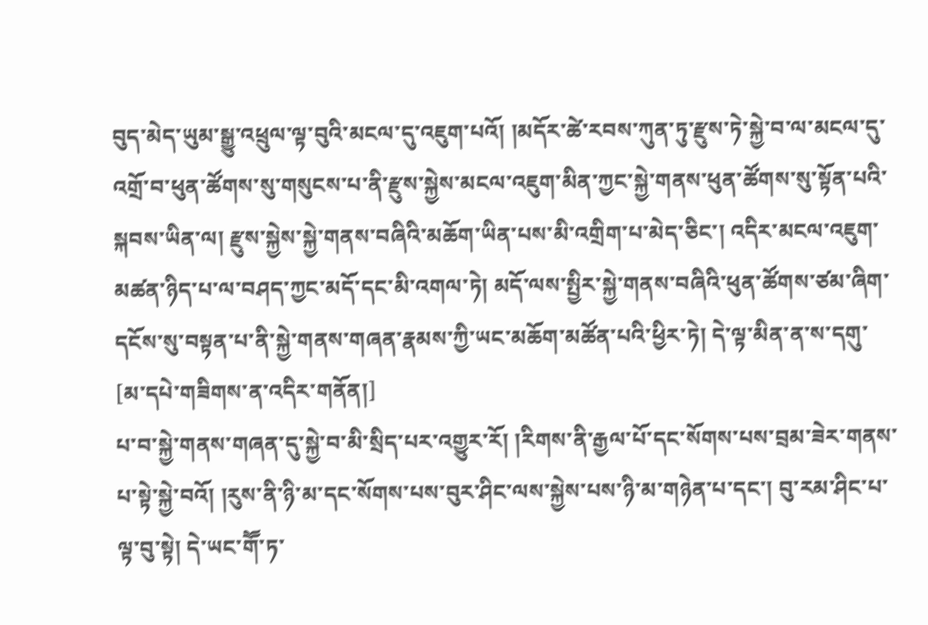བུད་མེད་ཡུམ་སྒྱུ་འཕྲུལ་ལྟ་བུའི་མངལ་དུ་འཇུག་པའོ། །མདོར་ཚེ་རབས་ཀུན་ཏུ་རྫུས་ཏེ་སྐྱེ་བ་ལ་མངལ་དུ་འགྲོ་བ་ཕུན་ཚོགས་སུ་གསུངས་པ་ནི་རྫུས་སྐྱེས་མངལ་འཇུག་མིན་ཀྱང་སྐྱེ་གནས་ཕུན་ཚོགས་སུ་སྟོན་པའི་སྐབས་ཡིན་ལ། རྫུས་སྐྱེས་སྐྱེ་གནས་བཞིའི་མཆོག་ཡིན་པས་མི་འགྲིག་པ་མེད་ཅིང་། འདིར་མངལ་འཇུག་མཚན་ཉིད་པ་ལ་བཤད་ཀྱང་མདོ་དང་མི་འགལ་ཏེ། མདོ་ལས་སྤྱིར་སྐྱེ་གནས་བཞིའི་ཕུན་ཚོགས་ཙམ་ཞིག་དངོས་སུ་བསྟན་པ་ནི་སྐྱེ་གནས་གཞན་རྣམས་ཀྱི་ཡང་མཆོག་མཚོན་པའི་ཕྱིར་ཏེ། དེ་ལྟ་མིན་ན་ས་དགུ་
[མ་དཔེ་གཟིགས་ན་འདིར་གནོན།]
པ་བ་སྐྱེ་གནས་གཞན་དུ་སྐྱེ་བ་མི་སྲིད་པར་འགྱུར་རོ། །རིགས་ནི་རྒྱལ་པོ་དང་སོགས་པས་བྲམ་ཟེར་གནས་པ་སྟེ་སྐྱེ་བའོ། །རུས་ནི་ཉི་མ་དང་སོགས་པས་བུར་ཤིང་ལས་སྐྱེས་པས་ཉི་མ་གཉེན་པ་དང་། བུ་རམ་ཤིང་པ་ལྟ་བུ་སྟེ། དེ་ཡང་གཽ་ཏ་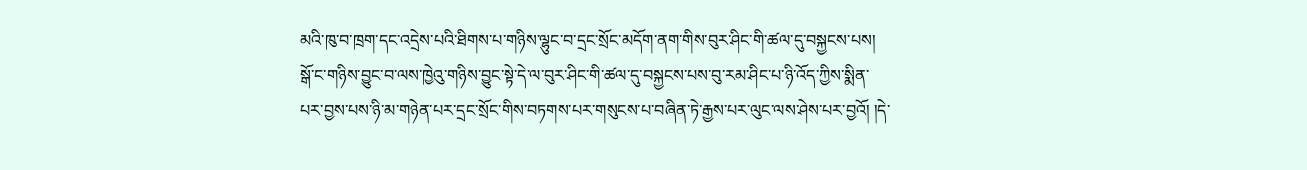མའི་ཁུ་བ་ཁྲག་དང་འདྲེས་པའི་ཐིགས་པ་གཉིས་ལྷུང་བ་དྲང་སྲོང་མདོག་ནག་གིས་བུར་ཤིང་གི་ཚལ་དུ་བསྐྱངས་པས། སྒོ་ང་གཉིས་བྱུང་བ་ལས་ཁྱེའུ་གཉིས་བྱུང་སྟེ་དེ་ལ་བུར་ཤིང་གི་ཚལ་དུ་བསྐྱངས་པས་བུ་རམ་ཤིང་པ་ཉི་འོད་ཀྱིས་སྨིན་པར་བྱས་པས་ཉི་མ་གཉེན་པར་དྲང་སྲོང་གིས་བཏགས་པར་གསུངས་པ་བཞིན་ཏེ་རྒྱས་པར་ལུང་ལས་ཤེས་པར་བྱའོ། །དེ་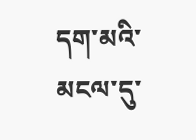དག་མའི་མངལ་དུ་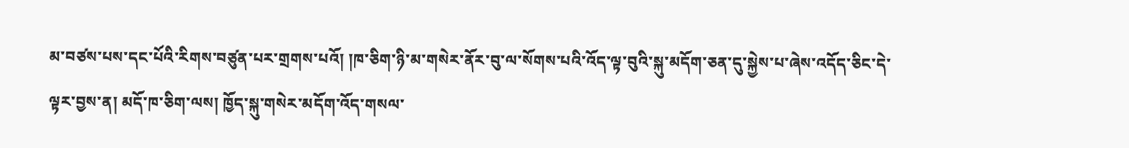མ་བཙས་པས་དང་པོའི་རིགས་བཙུན་པར་གྲགས་པའོ། །ཁ་ཅིག་ཉི་མ་གསེར་ནོར་བུ་ལ་སོགས་པའི་འོད་ལྟ་བུའི་སྐུ་མདོག་ཅན་དུ་སྐྱེས་པ་ཞེས་འདོད་ཅིང་དེ་ལྟར་བྱས་ན། མདོ་ཁ་ཅིག་ལས། ཁྱོད་སྐུ་གསེར་མདོག་འོད་གསལ་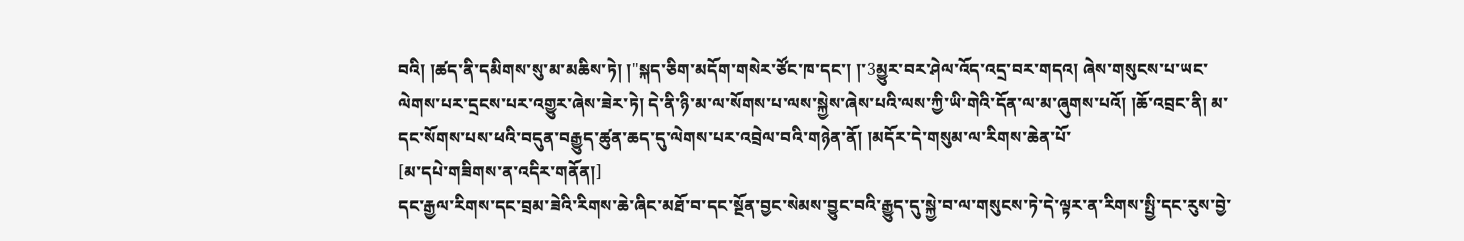བའི། །ཚད་ནི་དམིགས་སུ་མ་མཆིས་ཏེ། །"སྐད་ཅིག་མདོག་གསེར་ཙོང་ཁ་དང་། །་3མྱུར་བར་ཤེལ་འོད་འདྲ་བར་གདའ། ཞེས་གསུངས་པ་ཡང་ལེགས་པར་དྲངས་པར་འགྱུར་ཞེས་ཟེར་ཏེ། དེ་ནི་ཉི་མ་ལ་སོགས་པ་ལས་སྐྱེས་ཞེས་པའི་ལས་ཀྱི་ཡི་གེའི་དོན་ལ་མ་ཞུགས་པའོ། །ཆོ་འབྲང་ནི། མ་དང་སོགས་པས་ཕའི་བདུན་བརྒྱུད་ཚུན་ཆད་དུ་ལེགས་པར་འབྲེལ་བའི་གཉེན་ནོ། །མདོར་དེ་གསུམ་ལ་རིགས་ཆེན་པོ་
[མ་དཔེ་གཟིགས་ན་འདིར་གནོན།]
དང་རྒྱལ་རིགས་དང་བྲམ་ཟེའི་རིགས་ཆེ་ཞིང་མཐོ་བ་དང་སྔོན་བྱང་སེམས་བྱུང་བའི་རྒྱུད་དུ་སྐྱེ་བ་ལ་གསུངས་ཏེ་དེ་ལྟར་ན་རིགས་སྤྱི་དང་རུས་བྱེ་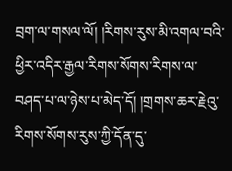བྲག་ལ་གསལ་ལོ། །རིགས་རུས་མི་འགལ་བའི་ཕྱིར་འདིར་རྒྱལ་རིགས་སོགས་རིགས་ལ་བཤད་པ་ལ་ཉེས་པ་མེད་དོ། །གྲགས་ཆར་རྗེའུ་རིགས་སོགས་རུས་ཀྱི་དོན་དུ་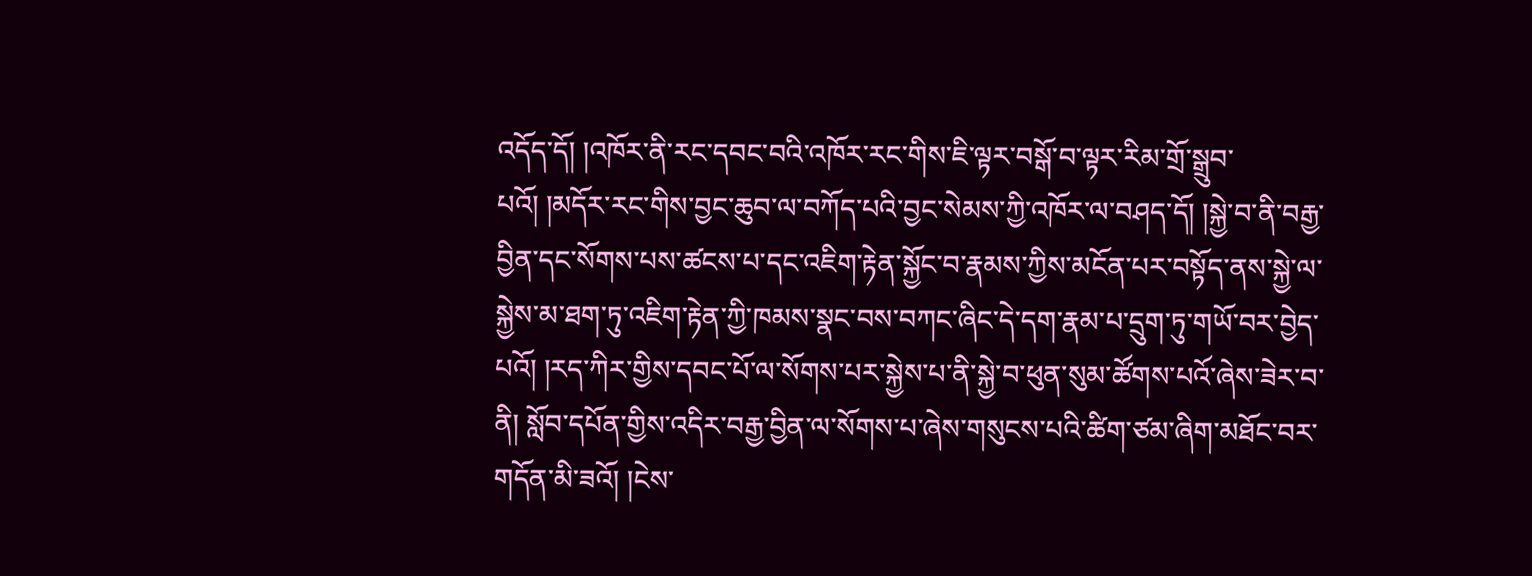འདོད་དོ། །འཁོར་ནི་རང་དབང་བའི་འཁོར་རང་གིས་ཇི་ལྟར་བསྒོ་བ་ལྟར་རིམ་གྲོ་སྒྲུབ་པའོ། །མདོར་རང་གིས་བྱང་ཆུབ་ལ་བཀོད་པའི་བྱང་སེམས་ཀྱི་འཁོར་ལ་བཤད་དོ། །སྐྱེ་བ་ནི་བརྒྱ་བྱིན་དང་སོགས་པས་ཚངས་པ་དང་འཇིག་རྟེན་སྐྱོང་བ་རྣམས་ཀྱིས་མངོན་པར་བསྟོད་ནས་སྐྱེ་ལ་སྐྱེས་མ་ཐག་ཏུ་འཇིག་རྟེན་ཀྱི་ཁམས་སྣང་བས་བཀང་ཞིང་དེ་དག་རྣམ་པ་དྲུག་ཏུ་གཡོ་བར་བྱེད་པའོ། །རད་ཀིར་གྱིས་དབང་པོ་ལ་སོགས་པར་སྐྱེས་པ་ནི་སྐྱེ་བ་ཕུན་སུམ་ཚོགས་པའོ་ཞེས་ཟེར་བ་ནི། སློབ་དཔོན་གྱིས་འདིར་བརྒྱ་བྱིན་ལ་སོགས་པ་ཞེས་གསུངས་པའི་ཚིག་ཙམ་ཞིག་མཐོང་བར་གདོན་མི་ཟའོ། །ངེས་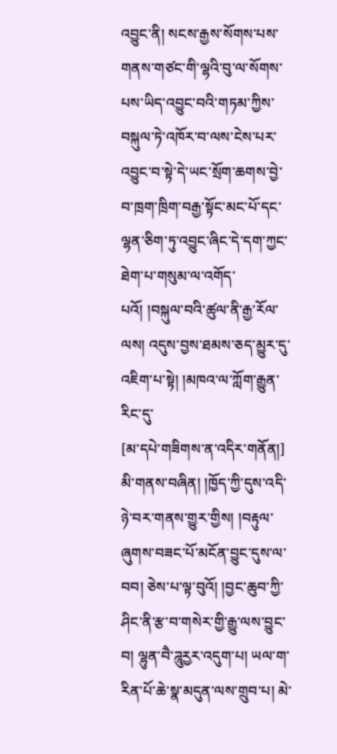འབྱུང་ནི། སངས་རྒྱས་སོགས་པས་གནས་གཙང་གི་ལྷའི་བུ་ལ་སོགས་པས་ཡིད་འབྱུང་བའི་གཏམ་ཀྱིས་བསྐུལ་ཏེ་འཁོར་བ་ལས་ངེས་པར་འབྱུང་བ་སྟེ་དེ་ཡང་སྲོག་ཆགས་བྱེ་བ་ཁྲག་ཁྲིག་བརྒྱ་སྟོང་མང་པོ་དང་ལྷན་ཅིག་ཏུ་འབྱུང་ཞིང་དེ་དག་ཀྱང་ཐེག་པ་གསུམ་ལ་འགོད་པའོ། །བསྐུལ་བའི་ཚུལ་ནི་རྒྱ་རོལ་ལས། འདུས་བྱས་ཐམས་ཅད་མྱུར་དུ་འཇིག་པ་སྟེ། །མཁའ་ལ་ཀློག་རྒྱུན་རིང་དུ་
[མ་དཔེ་གཟིགས་ན་འདིར་གནོན།]
མི་གནས་བཞིན། །ཁྱོད་ཀྱི་དུས་འདི་ཉེ་བར་གནས་གྱུར་གྱིས། །བརྟུལ་ཞུགས་བཟང་པོ་མངོན་བྱུང་དུས་ལ་བབ། ཅེས་པ་ལྟ་བུའོ། །བྱང་ཆུབ་ཀྱི་ཤིང་ནི་རྩ་བ་གསེར་གྱི་རྒྱུ་ལས་བྱུང་བ། ལྷུན་བཻ་ཌཱུརྱར་འདུག་པ། ཡལ་ག་རིན་པོ་ཆེ་སྣ་མདུན་ལས་གྲུབ་པ། མེ་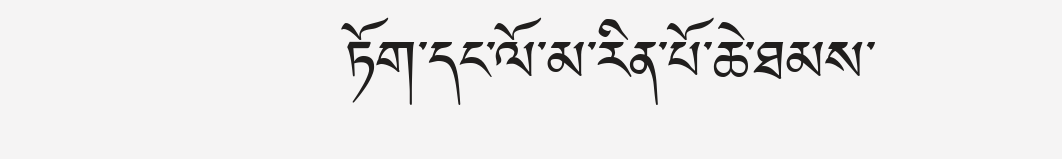ཏོག་དང་ལོ་མ་རིན་པོ་ཆེ་ཐམས་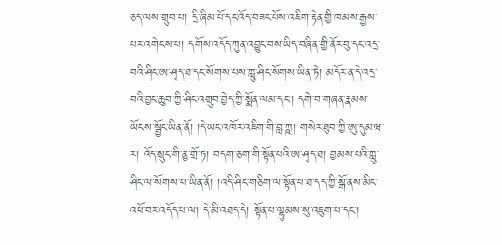ཅད་ལས་གྲུབ་པ། དྲི་ཞིམ་པོ་དང་འོད་བཟང་པོས་འཇིག་རྟེན་གྱི་ཁམས་རྒྱས་པར་འགེངས་པ། དགོས་འདོད་ཀུན་འབྱུང་བས་ཡིད་བཞིན་གྱི་ནོར་བུ་དང་འདྲ་བའི་ཤིང་ཨ་ཤྭད་ཐ་དང་སོགས་པས་ཀླུ་ཤིང་སོགས་ཡིན་ཏེ། མདོར་ན་དེ་འདྲ་བའི་བྱང་ཆུབ་ཀྱི་ཤིང་འགྲུབ་བྱེད་ཀྱི་སྨོན་ལམ་དང་། དགེ་བ་གཞན་རྣམས་ཡོངས་སྦྱོང་ཡིན་ནོ། །དེ་ཡང་འཁོར་འཇིག་གི་བླ་ཀྵ། གསེར་ཐུབ་ཀྱི་ཨུ་དུམ་ཝ་ར། འོད་སྲུང་གི་ནྱ་གྲོ་ཏ། བདག་ཅག་གི་སྟོན་པའི་ཨ་ཤྭད་ཐ། བྱམས་པའི་ཀླུ་ཤིང་ལ་སོགས་པ་ཡིན་ནོ། །འདི་ཤིང་གཅིག་ལ་སྟོན་པ་ཐ་དད་ཀྱི་སྒོ་ནས་མིང་འཕོ་བར་འདོད་པ་ལ། དེ་མི་འཐད་དེ། སྟོན་པ་ལྷུམས་སུ་འཇུག་པ་དང་།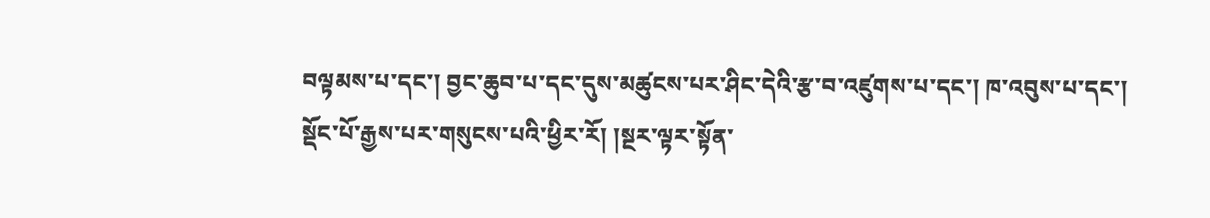བལྟམས་པ་དང་། བྱང་ཆུབ་པ་དང་དུས་མཚུངས་པར་ཤིང་དེའི་རྩ་བ་འཛུགས་པ་དང་། ཁ་འབུས་པ་དང་། སྡོང་པོ་རྒྱས་པར་གསུངས་པའི་ཕྱིར་རོ། །སྔར་ལྟར་སྟོན་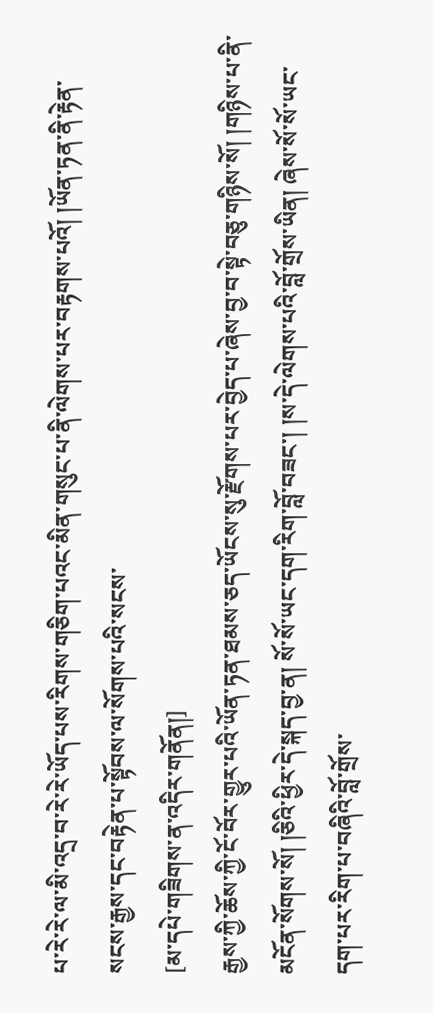པ་རེ་རེ་ལ་མི་འདྲ་བ་རེ་རེ་ཡོད་པས་རིགས་གཅིག་པའང་མིན་གསུང་པ་ནི་ལེགས་པར་བརྟགས་པའོ། །ཡོན་ཏན་ནི་རྟེན་སངས་རྒྱས་དང་བརྟེན་པ་སྟོབས་ལ་སོགས་པའི་སངས་
[མ་དཔེ་གཟིགས་ན་འདིར་གནོན།]
རྒྱས་ཀྱི་ཆོས་ཀྱི་ངོ་བོར་གྱུར་པའི་ཡོན་ཏན་ཐམས་ཅད་ཡོངས་སུ་རྫོགས་པར་བྱེད་པ་ཞེས་བྱ་བ་སྟེ་བཅུ་གཉིས་སོ། །གཉིས་པ་ནི་མངོན་སོགས་སོ། །ཅིའི་ཕྱིར་དེ་སྐད་བྱ་ན། སོ་སོ་ཡང་དག་རིག་བློ་བཟང་། །ས་དེ་ལེགས་པའི་བློ་གྲོས་ཡིན། ཞེས་སོ་སོ་ཡང་དག་པར་རིག་པ་བཞིའི་བློ་གྲོས་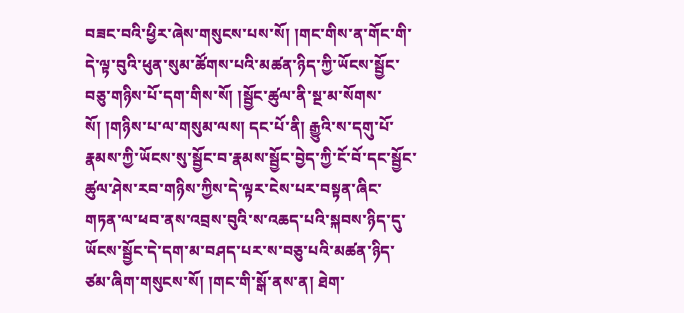བཟང་བའི་ཕྱིར་ཞེས་གསུངས་པས་སོ། །གང་གིས་ན་གོང་གི་དེ་ལྟ་བུའི་ཕུན་སུམ་ཚོགས་པའི་མཚན་ཉིད་ཀྱི་ཡོངས་སྦྱོང་བཅུ་གཉིས་པོ་དག་གིས་སོ། །སྦྱོང་ཚུལ་ནི་སྔ་མ་སོགས་སོ། །གཉིས་པ་ལ་གསུམ་ལས། དང་པོ་ནི། རྒྱུའི་ས་དགུ་པོ་རྣམས་ཀྱི་ཡོངས་སུ་སྦྱོང་བ་རྣམས་སྦྱོང་བྱེད་ཀྱི་ངོ་བོ་དང་སྦྱོང་ཚུལ་ཤེས་རབ་གཉིས་ཀྱིས་དེ་ལྟར་ངེས་པར་བསྟན་ཞིང་གཏན་ལ་ཕབ་ནས་འབྲས་བུའི་ས་འཆད་པའི་སྐབས་ཉིད་དུ་ཡོངས་སྦྱོང་དེ་དག་མ་བཤད་པར་ས་བཅུ་པའི་མཚན་ཉིད་ཙམ་ཞིག་གསུངས་སོ། །གང་གི་སྒོ་ནས་ན། ཐེག་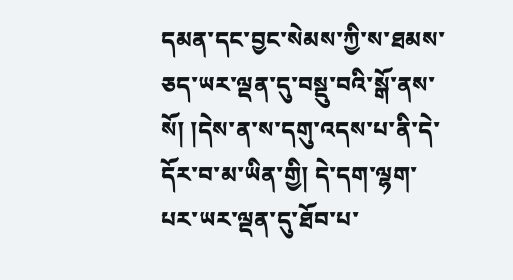དམན་དང་བྱང་སེམས་ཀྱི་ས་ཐམས་ཅད་ཡར་ལྡན་དུ་བསྡུ་བའི་སྒོ་ནས་སོ། །དེས་ན་ས་དགུ་འདས་པ་ནི་དེ་དོར་བ་མ་ཡིན་གྱི། དེ་དག་ལྷག་པར་ཡར་ལྡན་དུ་ཐོབ་པ་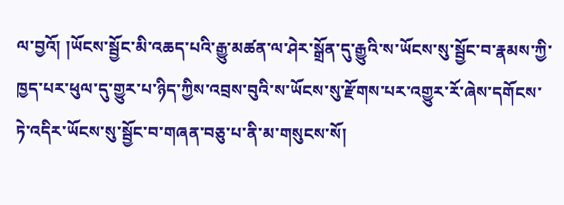ལ་བྱའོ། །ཡོངས་སྦྱོང་མི་འཆད་པའི་རྒྱུ་མཚན་ལ་ཤེར་སྒྲོན་དུ་རྒྱུའི་ས་ཡོངས་སུ་སྦྱོང་བ་རྣམས་ཀྱི་ཁྱད་པར་ཕུལ་དུ་གྱུར་པ་ཉིད་ཀྱིས་འབྲས་བུའི་ས་ཡོངས་སུ་རྫོགས་པར་འགྱུར་རོ་ཞེས་དགོངས་ཏེ་འདིར་ཡོངས་སུ་སྦྱོང་བ་གཞན་བཅུ་པ་ནི་མ་གསུངས་སོ།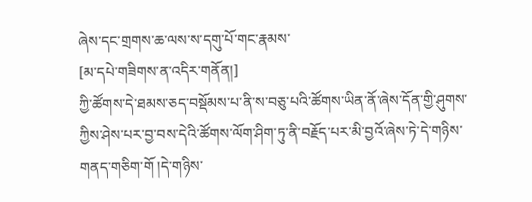ཞེས་དང་གྲགས་ཆ་ལས་ས་དགུ་པོ་གང་རྣམས་
[མ་དཔེ་གཟིགས་ན་འདིར་གནོན།]
ཀྱི་ཚོགས་དེ་ཐམས་ཅད་བསྡོམས་པ་ནི་ས་བཅུ་པའི་ཚོགས་ཡིན་ནོ་ཞེས་དོན་གྱི་ཤུགས་ཀྱིས་ཤེས་པར་བྱ་བས་དེའི་ཚོགས་ལོག་ཤིག་ཏུ་ནི་བརྗོད་པར་མི་བྱའོ་ཞེས་ཏེ་དེ་གཉིས་གནད་གཅིག་གོ །དེ་གཉིས་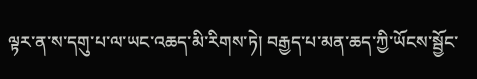ལྟར་ན་ས་དགུ་པ་ལ་ཡང་འཆད་མི་རིགས་ཏེ། བརྒྱད་པ་མན་ཆད་ཀྱི་ཡོངས་སྦྱོང་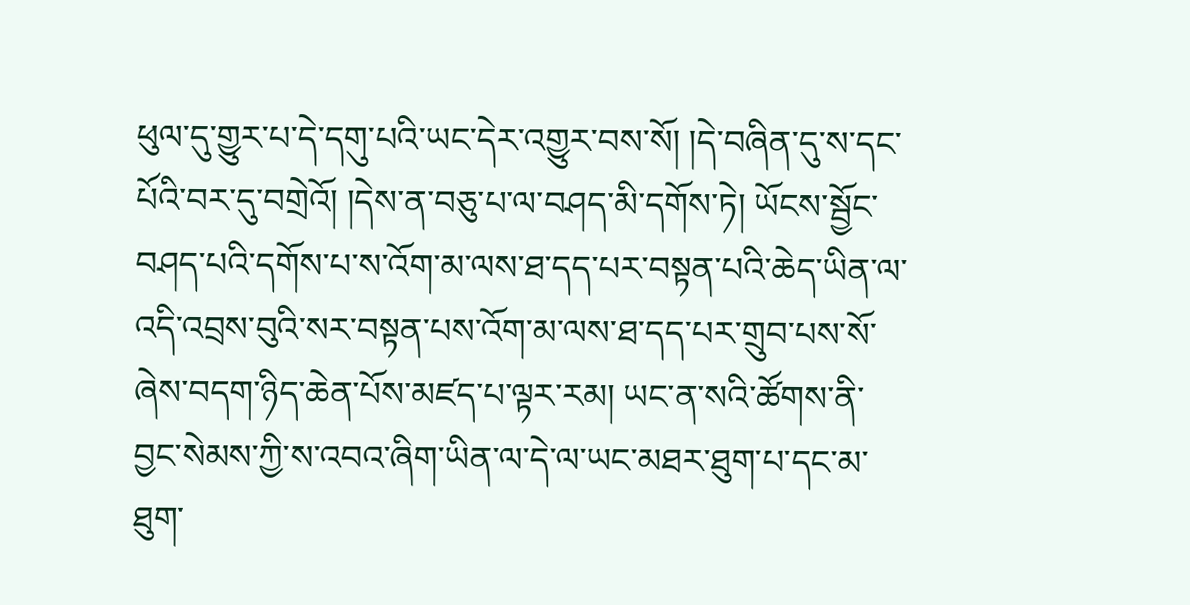ཕུལ་དུ་གྱུར་པ་དེ་དགུ་པའི་ཡང་དེར་འགྱུར་བས་སོ། །དེ་བཞིན་དུ་ས་དང་པོའི་བར་དུ་བགྲེའོ། །དེས་ན་བཅུ་པ་ལ་བཤད་མི་དགོས་ཏེ། ཡོངས་སྦྱོང་བཤད་པའི་དགོས་པ་ས་འོག་མ་ལས་ཐ་དད་པར་བསྟན་པའི་ཆེད་ཡིན་ལ་འདི་འབྲས་བུའི་སར་བསྟན་པས་འོག་མ་ལས་ཐ་དད་པར་གྲུབ་པས་སོ་ཞེས་བདག་ཉིད་ཆེན་པོས་མཛད་པ་ལྟར་རམ། ཡང་ན་སའི་ཚོགས་ནི་བྱང་སེམས་ཀྱི་ས་འབའ་ཞིག་ཡིན་ལ་དེ་ལ་ཡང་མཐར་ཐུག་པ་དང་མ་ཐུག་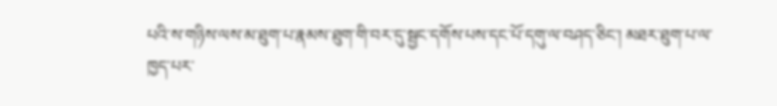པའི་ས་གཉིས་ལས་མ་ཐུག་པ་རྣམས་ཐུག་གི་བར་དུ་སྦྱང་དགོས་པས་དང་པོ་དགུ་ལ་བཤད་ཅིང་། མཐར་ཐུག་པ་ལ་ཁྱད་པར་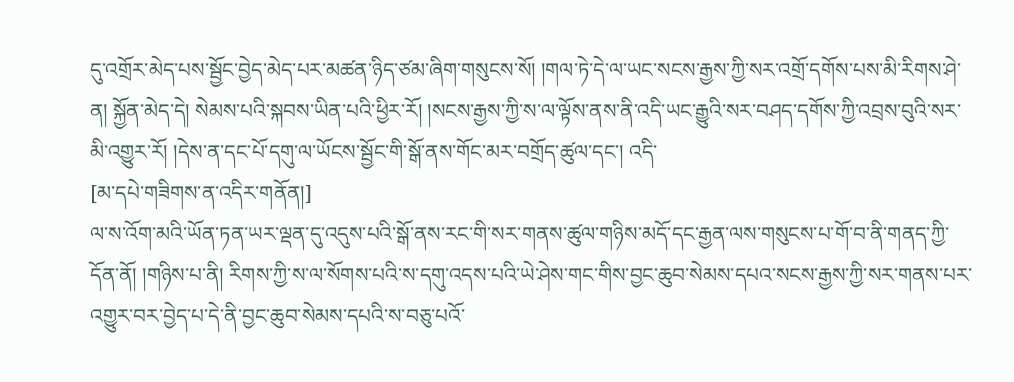དུ་འགྲོར་མེད་པས་སྦྱོང་བྱེད་མེད་པར་མཚན་ཉིད་ཙམ་ཞིག་གསུངས་སོ། །གལ་ཏེ་དེ་ལ་ཡང་སངས་རྒྱས་ཀྱི་སར་འགྲོ་དགོས་པས་མི་རིགས་ཤེ་ན། སྐྱོན་མེད་དེ། སེམས་པའི་སྐབས་ཡིན་པའི་ཕྱིར་རོ། །སངས་རྒྱས་ཀྱི་ས་ལ་ལྟོས་ནས་ནི་འདི་ཡང་རྒྱུའི་སར་བཤད་དགོས་ཀྱི་འབྲས་བུའི་སར་མི་འགྱུར་རོ། །དེས་ན་དང་པོ་དགུ་ལ་ཡོངས་སྦྱོང་གི་སྒོ་ནས་གོང་མར་བགྲོད་ཚུལ་དང་། འདི་
[མ་དཔེ་གཟིགས་ན་འདིར་གནོན།]
ལ་ས་འོག་མའི་ཡོན་ཏན་ཡར་ལྡན་དུ་འདུས་པའི་སྒོ་ནས་རང་གི་སར་གནས་ཚུལ་གཉིས་མདོ་དང་རྒྱན་ལས་གསུངས་པ་གོ་བ་ནི་གནད་ཀྱི་དོན་ནོ། །གཉིས་པ་ནི། རིགས་ཀྱི་ས་ལ་སོགས་པའི་ས་དགུ་འདས་པའི་ཡེ་ཤེས་གང་གིས་བྱང་ཆུབ་སེམས་དཔའ་སངས་རྒྱས་ཀྱི་སར་གནས་པར་འགྱུར་བར་བྱེད་པ་དེ་ནི་བྱང་ཆུབ་སེམས་དཔའི་ས་བཅུ་པའོ་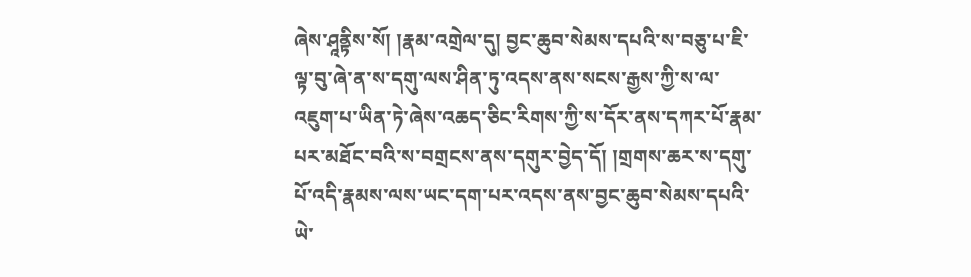ཞེས་ཤཱནྟིས་སོ། །རྣམ་འགྲེལ་དུ། བྱང་ཆུབ་སེམས་དཔའི་ས་བཅུ་པ་ཇི་ལྟ་བུ་ཞེ་ན་ས་དགུ་ལས་ཤིན་ཏུ་འདས་ནས་སངས་རྒྱས་ཀྱི་ས་ལ་འཇུག་པ་ཡིན་ཏེ་ཞེས་འཆད་ཅིང་རིགས་ཀྱི་ས་དོར་ནས་དཀར་པོ་རྣམ་པར་མཐོང་བའི་ས་བགྲངས་ནས་དགུར་བྱེད་དོ། །གྲགས་ཆར་ས་དགུ་པོ་འདི་རྣམས་ལས་ཡང་དག་པར་འདས་ནས་བྱང་ཆུབ་སེམས་དཔའི་ཡེ་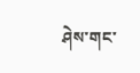ཤེས་གང་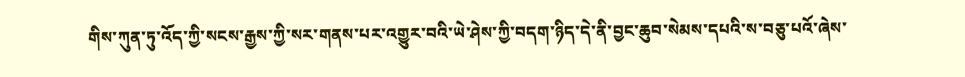གིས་ཀུན་ཏུ་འོད་ཀྱི་སངས་རྒྱས་ཀྱི་སར་གནས་པར་འགྱུར་བའི་ཡེ་ཤེས་ཀྱི་བདག་ཉིད་དེ་ནི་བྱང་ཆུབ་སེམས་དཔའི་ས་བཅུ་པའོ་ཞེས་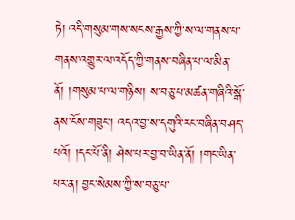ཏེ། འདི་གསུམ་གས་སངས་རྒྱས་ཀྱི་ས་ལ་གནས་པ་གནས་འགྱུར་ལ་འདོད་ཀྱི་གནས་བཞིན་པ་ལ་མིན་ནོ། །གསུམ་པ་ལ་གཉིས། ས་བཅུ་པ་མཚན་གཞིའི་སྒོ་ནས་ངོས་གཟུང་། འདའ་བྱ་ས་དགུའི་རང་བཞིན་བཤད་པའོ། །དང་པོ་ནི། ཤེས་པར་བྱ་བ་ཡིན་ནོ། །གང་ཡིན་པར་ན། བྱང་སེམས་ཀྱི་ས་བཅུ་པ་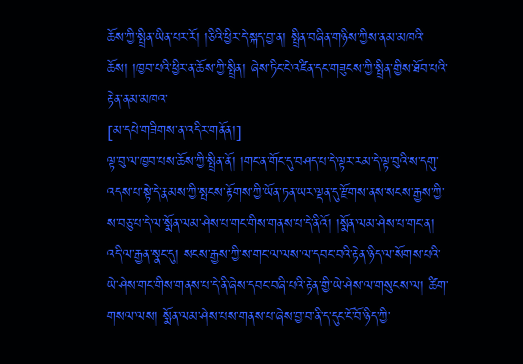ཆོས་ཀྱི་སྤྲིན་ཡིན་པར་རོ། །ཅིའི་ཕྱིར་དེ་སྐད་བྱ་ན། སྤྲིན་བཞིན་གཉིས་ཀྱིས་ནམ་མཁའི་ཆོས། །ཁྱབ་པའི་ཕྱིར་ན་ཆོས་ཀྱི་སྤྲིན། ཞེས་ཏིང་ངེ་འཛིན་དང་གཟུངས་ཀྱི་སྤྲིན་གྱིས་ཐོབ་པའི་རྟེན་ནམ་མཁའ་
[མ་དཔེ་གཟིགས་ན་འདིར་གནོན།]
ལྟ་བུ་ལ་ཁྱབ་པས་ཆོས་ཀྱི་སྤྲིན་ནོ། །གང་ན་གོང་དུ་བཤད་པ་དེ་ལྟར་རམ་དེ་ལྟ་བུའི་ས་དགུ་འདས་པ་སྟེ་དེ་རྣམས་ཀྱི་སྤངས་རྟོགས་ཀྱི་ཡོན་ཏན་ཡར་ལྡན་དུ་རྫོགས་ནས་སངས་རྒྱས་ཀྱི་ས་བཅུ་པ་དེ་ལ་སྨོན་ལམ་ཤེས་པ་གང་གིས་གནས་པ་དེ་ནིའོ། །སྨོན་ལམ་ཤེས་པ་གང་ན། འདི་ལ་རྒྱན་སྣང་དུ། སངས་རྒྱས་ཀྱི་ས་གང་ལ་ལས་ལ་དབང་བའི་རྟེན་ཉིད་ལ་སོགས་པའི་ཡེ་ཤེས་གང་གིས་གནས་པ་དེ་ནི་ཞེས་དབང་བཞི་པའི་རྟེན་གྱི་ཡེ་ཤེས་ལ་གསུངས་ལ། ཚིག་གསལ་ལས། སྨོན་ལམ་ཤེས་པས་གནས་པ་ཞེས་བྱ་བ་ནི་ད་དུང་ངོ་བོ་ཉིད་ཀྱི་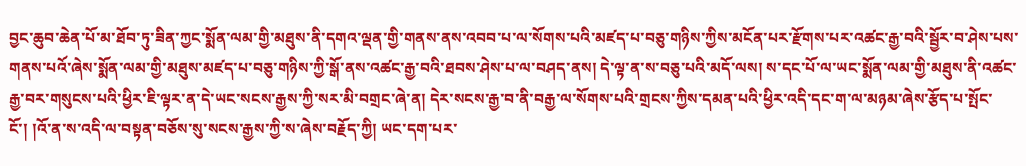བྱང་ཆུབ་ཆེན་པོ་མ་ཐོབ་ཏུ་ཟིན་ཀྱང་སྨོན་ལམ་གྱི་མཐུས་ནི་དགའ་ལྡན་གྱི་གནས་ནས་འབབ་པ་ལ་སོགས་པའི་མཛད་པ་བཅུ་གཉིས་ཀྱིས་མངོན་པར་རྫོགས་པར་འཚང་རྒྱ་བའི་སྦྱོར་བ་ཤེས་པས་གནས་པའོ་ཞེས་སྨོན་ལམ་གྱི་མཐུས་མཛད་པ་བཅུ་གཉིས་ཀྱི་སྒོ་ནས་འཚང་རྒྱ་བའི་ཐབས་ཤེས་པ་ལ་བཤད་ནས། དེ་ལྟ་ན་ས་བཅུ་པའི་མདོ་ལས། ས་དང་པོ་ལ་ཡང་སྨོན་ལམ་གྱི་མཐུས་ནི་འཚང་རྒྱ་བར་གསུངས་པའི་ཕྱིར་ཇི་ལྟར་ན་དེ་ཡང་སངས་རྒྱས་ཀྱི་སར་མི་བགྲང་ཞེ་ན། དེར་སངས་རྒྱ་བ་ནི་བརྒྱ་ལ་སོགས་པའི་གྲངས་ཀྱིས་དམན་པའི་ཕྱིར་འདི་དང་ག་ལ་མཉམ་ཞེས་རྩོད་པ་སྤོང་ངོ་། །འོ་ན་ས་འདི་ལ་བསྟན་བཅོས་སུ་སངས་རྒྱས་ཀྱི་ས་ཞེས་བརྗོད་ཀྱི། ཡང་དག་པར་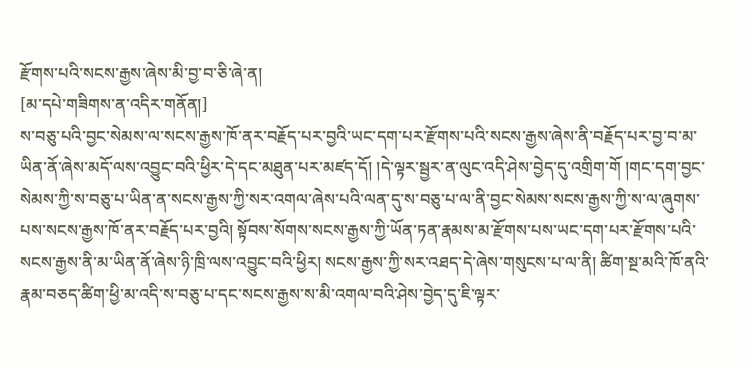རྫོགས་པའི་སངས་རྒྱས་ཞེས་མི་བྱ་བ་ཅི་ཞེ་ན།
[མ་དཔེ་གཟིགས་ན་འདིར་གནོན།]
ས་བཅུ་པའི་བྱང་སེམས་ལ་སངས་རྒྱས་ཁོ་ནར་བརྗོད་པར་བྱའི་ཡང་དག་པར་རྫོགས་པའི་སངས་རྒྱས་ཞེས་ནི་བརྗོད་པར་བྱ་བ་མ་ཡིན་ནོ་ཞེས་མདོ་ལས་འབྱུང་བའི་ཕྱིར་དེ་དང་མཐུན་པར་མཛད་དོ། །དེ་ལྟར་སྦྱར་ན་ལུང་འདི་ཤེས་བྱེད་དུ་འགྲིག་གོ །གང་དག་བྱང་སེམས་ཀྱི་ས་བཅུ་པ་ཡིན་ན་སངས་རྒྱས་ཀྱི་སར་འགལ་ཞེས་པའི་ལན་དུ་ས་བཅུ་པ་ལ་ནི་བྱང་སེམས་སངས་རྒྱས་ཀྱི་ས་ལ་ཞུགས་པས་སངས་རྒྱས་ཁོ་ནར་བརྗོད་པར་བྱའི། སྟོབས་སོགས་སངས་རྒྱས་ཀྱི་ཡོན་ཏན་རྣམས་མ་རྫོགས་པས་ཡང་དག་པར་རྫོགས་པའི་སངས་རྒྱས་ནི་མ་ཡིན་ནོ་ཞེས་ཉི་ཁྲི་ལས་འབྱུང་བའི་ཕྱིར། སངས་རྒྱས་ཀྱི་སར་འཐད་དེ་ཞེས་གསུངས་པ་ལ་ནི། ཚིག་སྔ་མའི་ཁོ་ནའི་རྣམ་བཅད་ཚིག་ཕྱི་མ་འདི་ས་བཅུ་པ་དང་སངས་རྒྱས་ས་མི་འགལ་བའི་ཤེས་བྱེད་དུ་ཇི་ལྟར་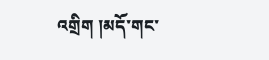འགྲིག །མདོ་གང་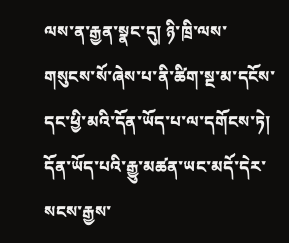ལས་ན་རྒྱན་སྣང་དུ། ཉི་ཁྲི་ལས་གསུངས་སོ་ཞེས་པ་ནི་ཚིག་སྔ་མ་དངོས་དང་ཕྱི་མའི་དོན་ཡོད་པ་ལ་དགོངས་ཏེ། དོན་ཡོད་པའི་རྒྱུ་མཚན་ཡང་མདོ་དེར་སངས་རྒྱས་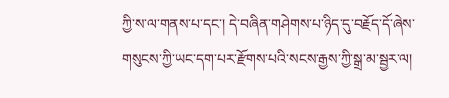ཀྱི་ས་ལ་གནས་པ་དང་། དེ་བཞིན་གཤེགས་པ་ཉིད་དུ་བརྗོད་དོ་ཞེས་གསུངས་ཀྱི་ཡང་དག་པར་རྫོགས་པའི་སངས་རྒྱས་ཀྱི་སྒྲ་མ་སྦྱར་ལ།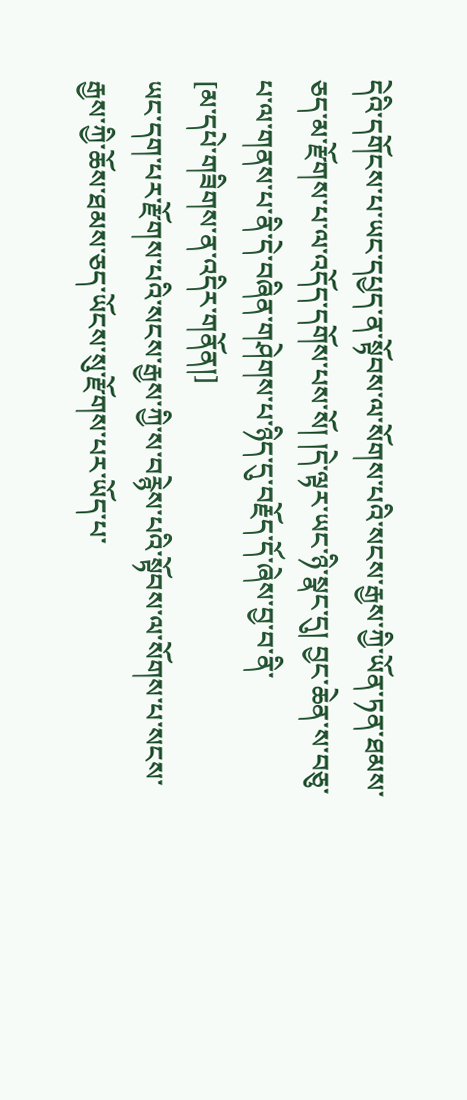དེའི་དགོངས་པ་ཡང་དཔྱད་ན་སྟོབས་ལ་སོགས་པའི་སངས་རྒྱས་ཀྱི་ཡོན་ཏན་ཐམས་ཅད་མ་རྫོགས་པ་ལ་འདོད་དགོས་པས་སོ། །དེ་ལྟར་ཡང་ཉི་སྣང་དུ། བྱང་ཆེན་ས་བཅུ་པ་ལ་གནས་པ་ནི་དེ་བཞིན་གཤེགས་པ་ཉིད་དུ་བརྗོད་དོ་ཞེས་བྱ་བ་ནི་
[མ་དཔེ་གཟིགས་ན་འདིར་གནོན།]
ཡང་དག་པར་རྫོགས་པའི་སངས་རྒྱས་ཀྱི་ས་བརྙེས་པའི་སྟོབས་ལ་སོགས་པ་སངས་རྒྱས་ཀྱི་ཆོས་ཐམས་ཅད་ཡོངས་སུ་རྫོགས་པར་ཡོད་པ་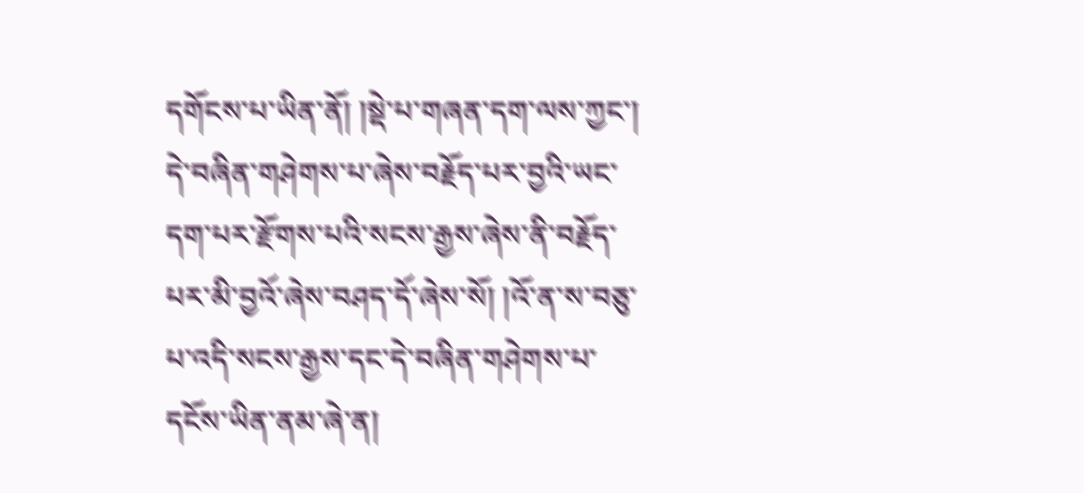དགོངས་པ་ཡིན་ནོ། །སྡེ་པ་གཞན་དག་ལས་ཀྱང་། དེ་བཞིན་གཤེགས་པ་ཞེས་བརྗོད་པར་བྱའི་ཡང་དག་པར་རྫོགས་པའི་སངས་རྒྱས་ཞེས་ནི་བརྗོད་པར་མི་བྱའོ་ཞེས་བཤད་དོ་ཞེས་སོ། །འོ་ན་ས་བཅུ་པ་འདི་སངས་རྒྱས་དང་དེ་བཞིན་གཤེགས་པ་དངོས་ཡིན་ནམ་ཞེ་ན།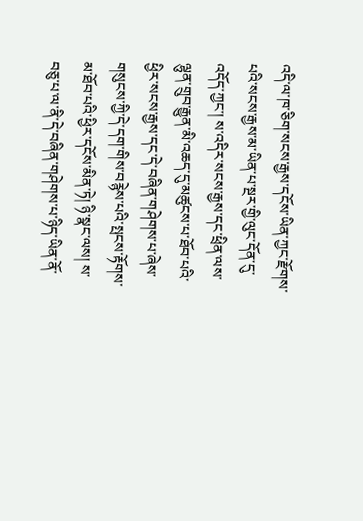འདི་ལ་ཁ་ཅིག་སངས་རྒྱས་དངོས་ཡིན་ཀྱང་རྫོགས་པའི་སངས་རྒྱས་མ་ཡིན་པ་སྔར་གྱི་ལུང་དོན་དུ་འདོད་ཀྱང་། ས་འདིར་སངས་རྒྱས་དང་ཕྲིན་ལས་ལྷུན་གྲུབ་རྒྱུན་མི་འཆད་དུ་མཚུངས་པ་ཐོབ་པའི་ཕྱིར་སངས་རྒྱས་དང་དེ་བཞིན་གཤེགས་པ་ཞེས་གསུངས་ཀྱི་དེ་དག་གིས་བརྙེས་པའི་སྤངས་རྟོགས་མ་ཐོབ་པའི་ཕྱིར་དངོས་མིན་ཏེ། ཉི་སྣང་ལས། ས་བཅུ་པ་ལ་ནི་དེ་བཞིན་གཤེགས་པ་ཉིད་ཡིན་ནོ་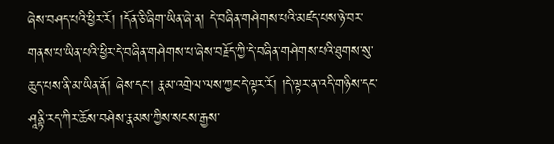ཞེས་བཤད་པའི་ཕྱིར་རོ། །དོན་ཅི་ཞིག་ཡིན་ཞེ་ན། དེ་བཞིན་གཤེགས་པའི་མཛད་པས་ཉེ་བར་གནས་པ་ཡིན་པའི་ཕྱིར་དེ་བཞིན་གཤེགས་པ་ཞེས་བརྗོད་ཀྱི་དེ་བཞིན་གཤེགས་པའི་ཐུགས་སུ་ཆུད་པས་ནི་མ་ཡིན་ནོ། ཞེས་དང་། རྣམ་འགྲེལ་ལས་ཀྱང་དེ་ལྟར་རོ། །དེ་ལྟར་ན་འདི་གཉིས་དང་ཤཱནྟི་རད་ཀིར་ཆོས་བཤེས་རྣམས་ཀྱིས་སངས་རྒྱས་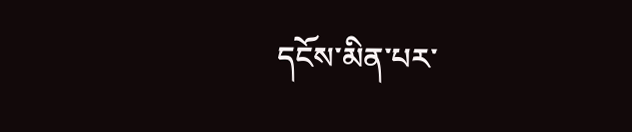དངོས་མིན་པར་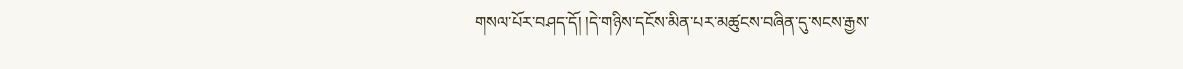གསལ་པོར་བཤད་དོ། །དེ་གཉིས་དངོས་མིན་པར་མཚུངས་བཞིན་དུ་སངས་རྒྱས་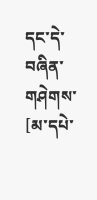དང་དེ་བཞིན་གཤེགས་
[མ་དཔེ་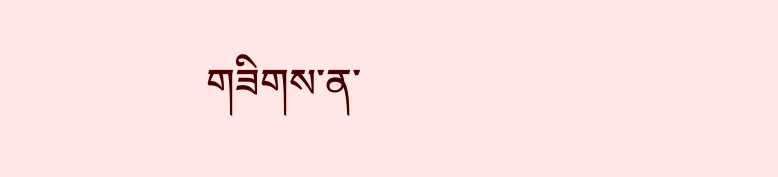གཟིགས་ན་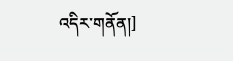འདིར་གནོན།]